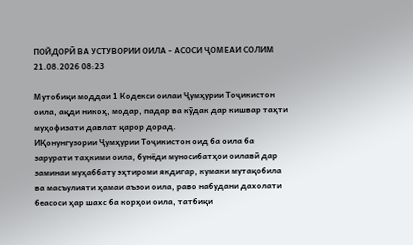ПОЙДОРӢ ВА УСТУВОРИИ ОИЛА - АСОСИ ҶОМЕАИ СОЛИМ
21.08.2026 08:23

Мутобиқи моддаи 1 Кодекси оилаи Ҷумҳурии Тоҷикистон оила, ақди никоҳ, модар, падар ва кӯдак дар кишвар таҳти муҳофизати давлат қарор дорад.
ИҚонунгузории Ҷумҳурии Тоҷикистон оид ба оила ба зарурати таҳкими оила, бунёди муносибатҳои оилавӣ дар заминаи муҳаббату эҳтироми якдигар, кумаки мутақобила ва масъулияти ҳамаи аъзои оила, раво набудани дахолати беасоси ҳар шахс ба корҳои оила, татбиқи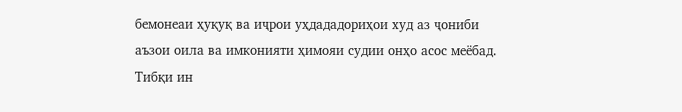бемонеаи ҳуқуқ ва иҷрои уҳдададориҳои худ аз ҷониби аъзои оила ва имконияти ҳимояи судии онҳо асос меёбад.
Тибқи ин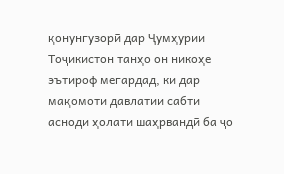қонунгузорӣ дар Ҷумҳурии Тоҷикистон танҳо он никоҳе эътироф мегардад, ки дар мақомоти давлатии сабти асноди ҳолати шаҳрвандӣ ба ҷо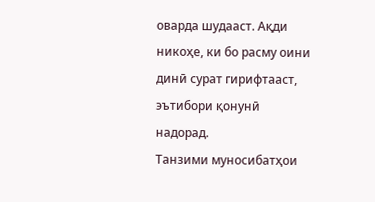оварда шудааст. Ақди никоҳе, ки бо расму оини динӣ сурат гирифтааст, эътибори қонунӣ надорад.
Танзими муносибатҳои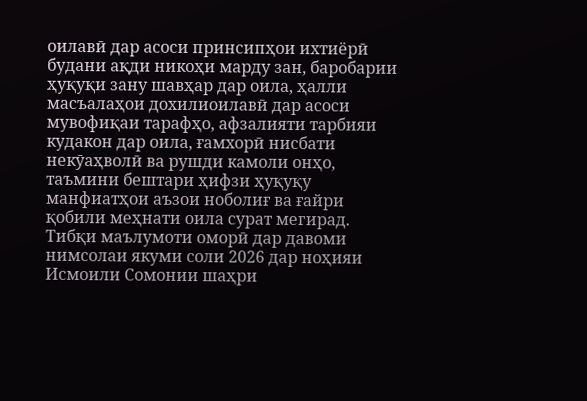оилавӣ дар асоси принсипҳои ихтиёрӣ будани ақди никоҳи марду зан, баробарии ҳуқуқи зану шавҳар дар оила, ҳалли масъалаҳои дохилиоилавӣ дар асоси мувофиқаи тарафҳо, афзалияти тарбияи кудакон дар оила, ғамхорӣ нисбати некӯаҳволӣ ва рушди камоли онҳо, таъмини бештари ҳифзи ҳуқуқу манфиатҳои аъзои ноболиғ ва ғайри қобили меҳнати оила сурат мегирад.
Тибқи маълумоти оморӣ дар давоми нимсолаи якуми соли 2026 дар ноҳияи Исмоили Сомонии шаҳри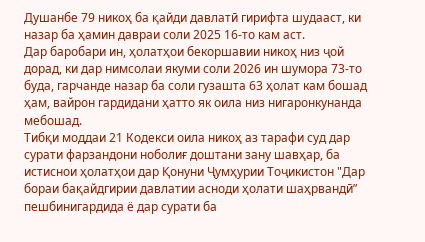Душанбе 79 никоҳ ба қайди давлатӣ гирифта шудааст, ки назар ба ҳамин давраи соли 2025 16-то кам аст.
Дар баробари ин, ҳолатҳои бекоршавии никоҳ низ ҷой дорад, ки дар нимсолаи якуми соли 2026 ин шумора 73-то буда, гарчанде назар ба соли гузашта 63 ҳолат кам бошад ҳам, вайрон гардидани ҳатто як оила низ нигаронкунанда мебошад.
Тибқи моддаи 21 Кодекси оила никоҳ аз тарафи суд дар сурати фарзандони ноболиғ доштани зану шавҳар, ба истиснои ҳолатҳои дар Қонуни Ҷумҳурии Тоҷикистон "Дар бораи бақайдгирии давлатии асноди ҳолати шаҳрвандӣ” пешбинигардида ё дар сурати ба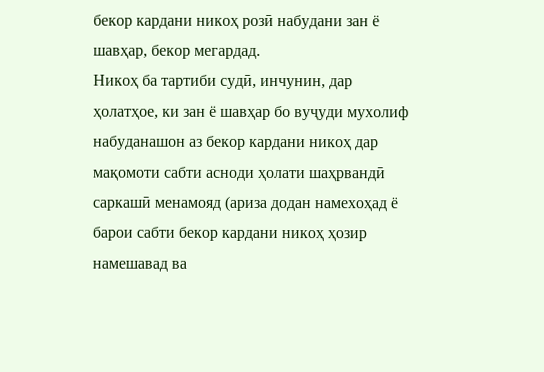бекор кардани никоҳ розӣ набудани зан ё шавҳар, бекор мегардад.
Никоҳ ба тартиби судӣ, инчунин, дар ҳолатҳое, ки зан ё шавҳар бо вуҷуди мухолиф набуданашон аз бекор кардани никоҳ дар мақомоти сабти асноди ҳолати шаҳрвандӣ саркашӣ менамояд (ариза додан намехоҳад ё барои сабти бекор кардани никоҳ ҳозир намешавад ва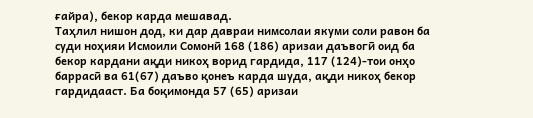ғайра), бекор карда мешавад.
Таҳлил нишон дод, ки дар давраи нимсолаи якуми соли равон ба суди ноҳияи Исмоили Сомонӣ 168 (186) аризаи даъвогӣ оид ба бекор кардани ақди никоҳ ворид гардида, 117 (124)-тои онҳо баррасӣ ва 61(67) даъво қонеъ карда шуда, ақди никоҳ бекор гардидааст. Ба боқимонда 57 (65) аризаи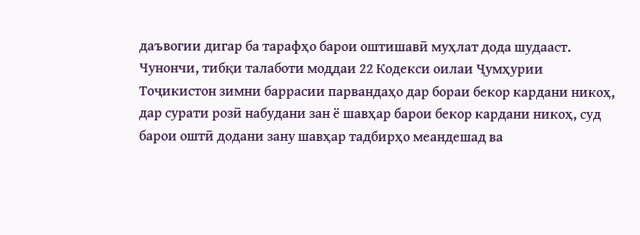даъвогии дигар ба тарафҳо барои оштишавӣ муҳлат дода шудааст.
Чунончи, тибқи талаботи моддаи 22 Кодекси оилаи Ҷумҳурии Тоҷикистон зимни баррасии парвандаҳо дар бораи бекор кардани никоҳ, дар сурати розӣ набудани зан ё шавҳар барои бекор кардани никоҳ, суд барои оштӣ додани зану шавҳар тадбирҳо меандешад ва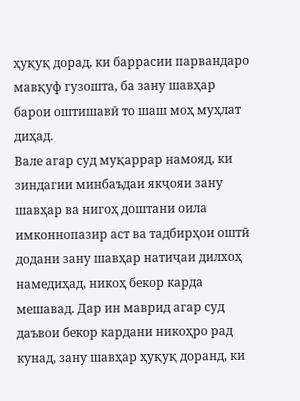ҳуқуқ дорад, ки баррасии парвандаро мавқуф гузошта, ба зану шавҳар барои оштишавӣ то шаш моҳ муҳлат диҳад.
Вале агар суд муқаррар намояд, ки зиндагии минбаъдаи якҷояи зану шавҳар ва нигоҳ доштани оила имконнопазир аст ва тадбирҳои оштӣ додани зану шавҳар натиҷаи дилхоҳ намедиҳад, никоҳ бекор карда мешавад. Дар ин маврид агар суд даъвои бекор кардани никоҳро рад кунад, зану шавҳар ҳуқуқ доранд, ки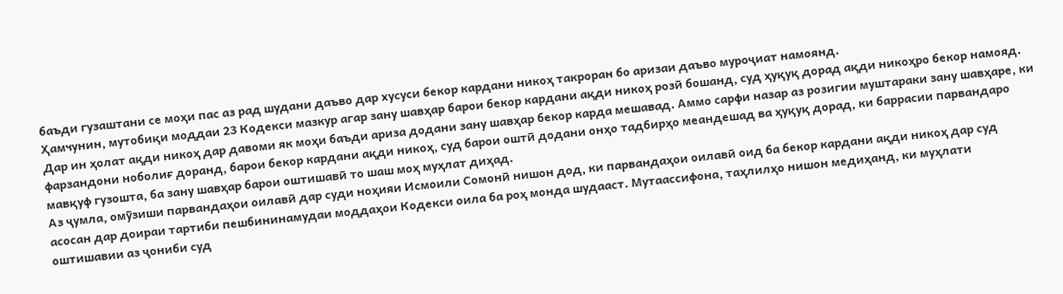баъди гузаштани се моҳи пас аз рад шудани даъво дар хусуси бекор кардани никоҳ такроран бо аризаи даъво муроҷиат намоянд.
Ҳамчунин, мутобиқи моддаи 23 Кодекси мазкур агар зану шавҳар барои бекор кардани ақди никоҳ розӣ бошанд, суд ҳуқуқ дорад ақди никоҳро бекор намояд. Дар ин ҳолат ақди никоҳ дар давоми як моҳи баъди ариза додани зану шавҳар бекор карда мешавад. Аммо сарфи назар аз розигии муштараки зану шавҳаре, ки фарзандони ноболиғ доранд, барои бекор кардани ақди никоҳ, суд барои оштӣ додани онҳо тадбирҳо меандешад ва ҳуқуқ дорад, ки баррасии парвандаро мавқуф гузошта, ба зану шавҳар барои оштишавӣ то шаш моҳ муҳлат диҳад.
Аз ҷумла, омӯзиши парвандаҳои оилавӣ дар суди ноҳияи Исмоили Сомонӣ нишон дод, ки парвандаҳои оилавӣ оид ба бекор кардани ақди никоҳ дар суд асосан дар доираи тартиби пешбининамудаи моддаҳои Кодекси оила ба роҳ монда шудааст. Мутаассифона, таҳлилҳо нишон медиҳанд, ки муҳлати оштишавии аз ҷониби суд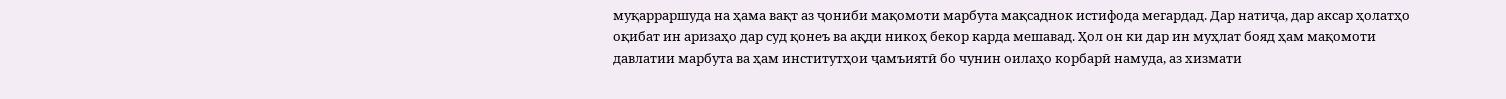муқарраршуда на ҳама вақт аз ҷониби мақомоти марбута мақсаднок истифода мегардад. Дар натиҷа, дар аксар ҳолатҳо оқибат ин аризаҳо дар суд қонеъ ва ақди никоҳ бекор карда мешавад. Ҳол он ки дар ин муҳлат бояд ҳам мақомоти давлатии марбута ва ҳам институтҳои ҷамъиятӣ бо чунин оилаҳо корбарӣ намуда, аз хизмати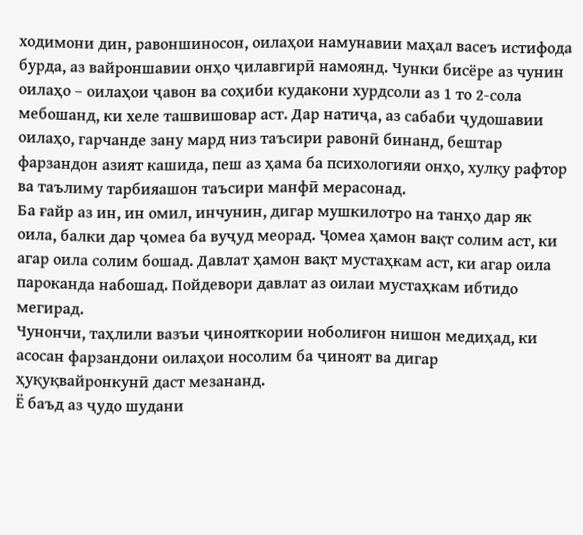ходимони дин, равоншиносон, оилаҳои намунавии маҳал васеъ истифода бурда, аз вайроншавии онҳо ҷилавгирӣ намоянд. Чунки бисёре аз чунин оилаҳо – оилаҳои ҷавон ва соҳиби кудакони хурдсоли аз 1 то 2-сола мебошанд, ки хеле ташвишовар аст. Дар натиҷа, аз сабаби ҷудошавии оилаҳо, гарчанде зану мард низ таъсири равонӣ бинанд, бештар фарзандон азият кашида, пеш аз ҳама ба психологияи онҳо, хулқу рафтор ва таълиму тарбияашон таъсири манфӣ мерасонад.
Ба ғайр аз ин, ин омил, инчунин, дигар мушкилотро на танҳо дар як оила, балки дар ҷомеа ба вуҷуд меорад. Ҷомеа ҳамон вақт солим аст, ки агар оила солим бошад. Давлат ҳамон вақт мустаҳкам аст, ки агар оила пароканда набошад. Пойдевори давлат аз оилаи мустаҳкам ибтидо мегирад.
Чунончи, таҳлили вазъи ҷинояткории ноболиғон нишон медиҳад, ки асосан фарзандони оилаҳои носолим ба ҷиноят ва дигар ҳуқуқвайронкунӣ даст мезананд.
Ё баъд аз ҷудо шудани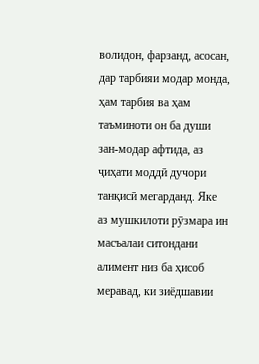волидон, фарзанд, асосан, дар тарбияи модар монда, ҳам тарбия ва ҳам таъминоти он ба души зан-модар афтида, аз ҷиҳати моддӣ дучори танқисӣ мегарданд. Яке аз мушкилоти рӯзмара ин масъалаи ситондани алимент низ ба ҳисоб меравад, ки зиёдшавии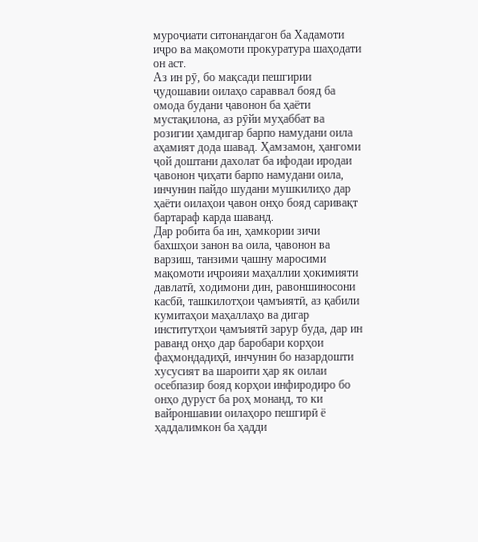муроҷиати ситонандагон ба Хадамоти иҷро ва мақомоти прокуратура шаҳодати он аст.
Аз ин рӯ, бо мақсади пешгирии ҷудошавии оилаҳо сараввал бояд ба омода будани ҷавонон ба ҳаёти мустақилона, аз рӯйи муҳаббат ва розигии ҳамдигар барпо намудани оила аҳамият дода шавад. Ҳамзамон, ҳангоми ҷой доштани дахолат ба ифодаи иродаи ҷавонон ҷиҳати барпо намудани оила, инчунин пайдо шудани мушкилиҳо дар ҳаёти оилаҳои ҷавон онҳо бояд саривақт бартараф карда шаванд.
Дар робита ба ин, ҳамкории зичи бахшҳои занон ва оила, ҷавонон ва варзиш, танзими ҷашну маросими мақомоти иҷроияи маҳаллии ҳокимияти давлатӣ, ходимони дин, равоншиносони касбӣ, ташкилотҳои ҷамъиятӣ, аз қабили кумитаҳои маҳаллаҳо ва дигар институтҳои ҷамъиятӣ зарур буда, дар ин раванд онҳо дар баробари корҳои фаҳмондадиҳӣ, инчунин бо назардошти хусусият ва шароити ҳар як оилаи осебпазир бояд корҳои инфиродиро бо онҳо дуруст ба роҳ монанд, то ки вайроншавии оилаҳоро пешгирӣ ё ҳаддалимкон ба ҳадди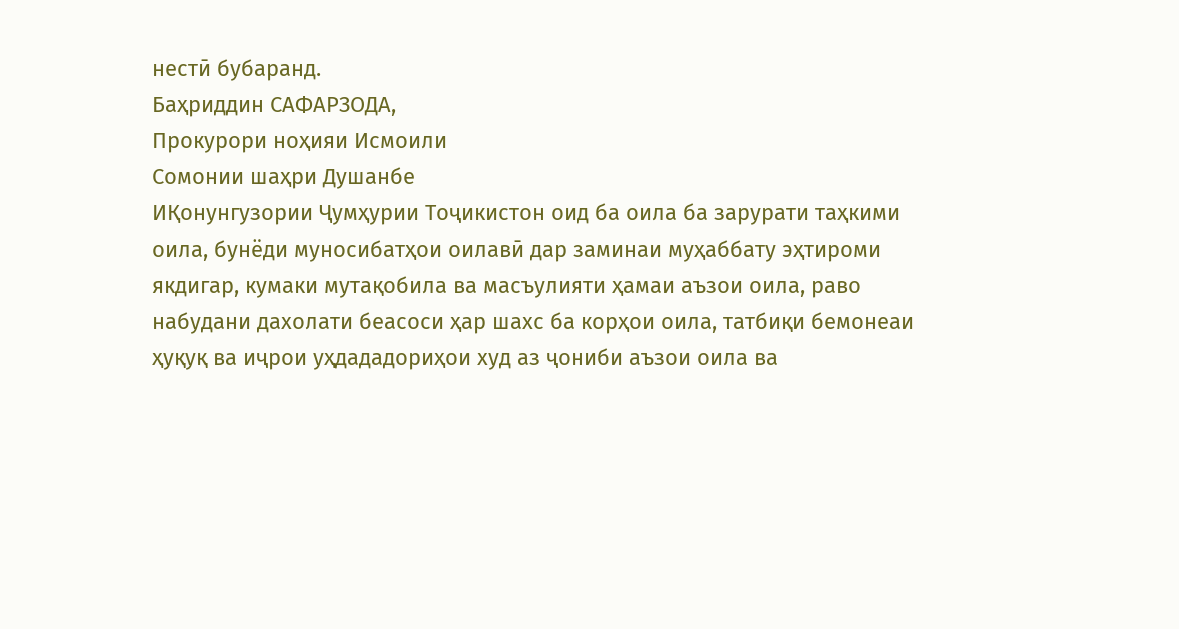нестӣ бубаранд.
Баҳриддин САФАРЗОДА,
Прокурори ноҳияи Исмоили
Сомонии шаҳри Душанбе
ИҚонунгузории Ҷумҳурии Тоҷикистон оид ба оила ба зарурати таҳкими оила, бунёди муносибатҳои оилавӣ дар заминаи муҳаббату эҳтироми якдигар, кумаки мутақобила ва масъулияти ҳамаи аъзои оила, раво набудани дахолати беасоси ҳар шахс ба корҳои оила, татбиқи бемонеаи ҳуқуқ ва иҷрои уҳдададориҳои худ аз ҷониби аъзои оила ва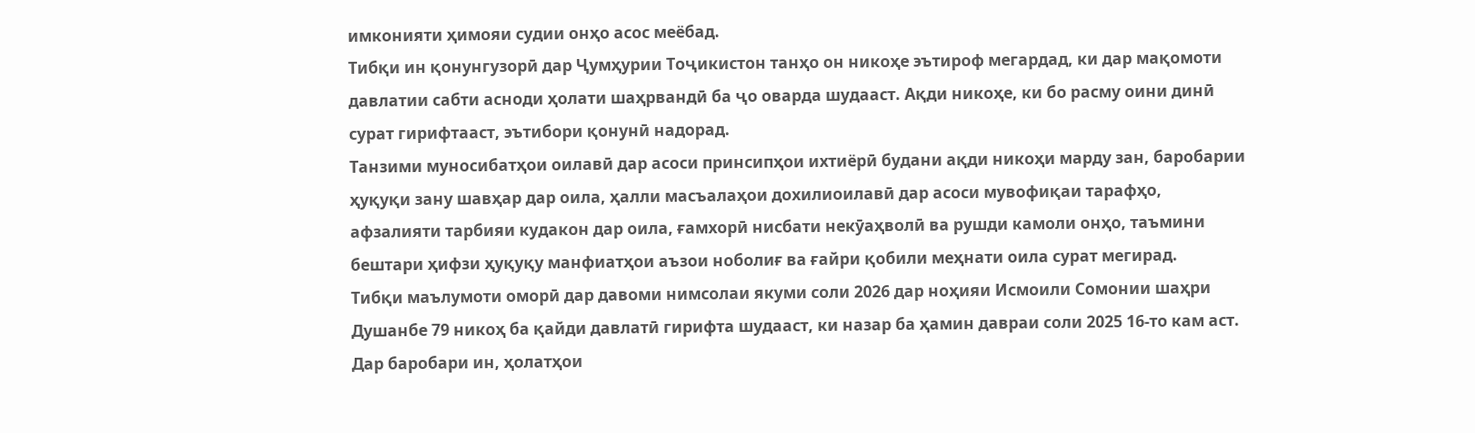имконияти ҳимояи судии онҳо асос меёбад.
Тибқи ин қонунгузорӣ дар Ҷумҳурии Тоҷикистон танҳо он никоҳе эътироф мегардад, ки дар мақомоти давлатии сабти асноди ҳолати шаҳрвандӣ ба ҷо оварда шудааст. Ақди никоҳе, ки бо расму оини динӣ сурат гирифтааст, эътибори қонунӣ надорад.
Танзими муносибатҳои оилавӣ дар асоси принсипҳои ихтиёрӣ будани ақди никоҳи марду зан, баробарии ҳуқуқи зану шавҳар дар оила, ҳалли масъалаҳои дохилиоилавӣ дар асоси мувофиқаи тарафҳо, афзалияти тарбияи кудакон дар оила, ғамхорӣ нисбати некӯаҳволӣ ва рушди камоли онҳо, таъмини бештари ҳифзи ҳуқуқу манфиатҳои аъзои ноболиғ ва ғайри қобили меҳнати оила сурат мегирад.
Тибқи маълумоти оморӣ дар давоми нимсолаи якуми соли 2026 дар ноҳияи Исмоили Сомонии шаҳри Душанбе 79 никоҳ ба қайди давлатӣ гирифта шудааст, ки назар ба ҳамин давраи соли 2025 16-то кам аст.
Дар баробари ин, ҳолатҳои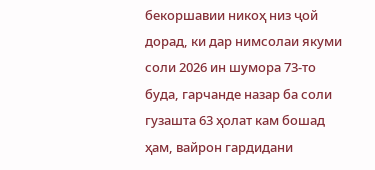бекоршавии никоҳ низ ҷой дорад, ки дар нимсолаи якуми соли 2026 ин шумора 73-то буда, гарчанде назар ба соли гузашта 63 ҳолат кам бошад ҳам, вайрон гардидани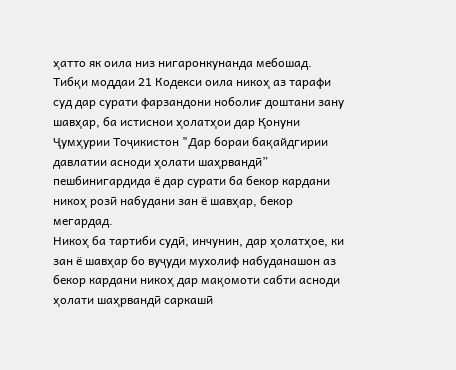ҳатто як оила низ нигаронкунанда мебошад.
Тибқи моддаи 21 Кодекси оила никоҳ аз тарафи суд дар сурати фарзандони ноболиғ доштани зану шавҳар, ба истиснои ҳолатҳои дар Қонуни Ҷумҳурии Тоҷикистон "Дар бораи бақайдгирии давлатии асноди ҳолати шаҳрвандӣ” пешбинигардида ё дар сурати ба бекор кардани никоҳ розӣ набудани зан ё шавҳар, бекор мегардад.
Никоҳ ба тартиби судӣ, инчунин, дар ҳолатҳое, ки зан ё шавҳар бо вуҷуди мухолиф набуданашон аз бекор кардани никоҳ дар мақомоти сабти асноди ҳолати шаҳрвандӣ саркашӣ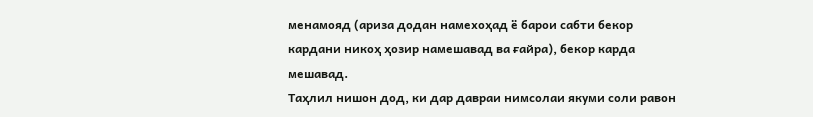менамояд (ариза додан намехоҳад ё барои сабти бекор кардани никоҳ ҳозир намешавад ва ғайра), бекор карда мешавад.
Таҳлил нишон дод, ки дар давраи нимсолаи якуми соли равон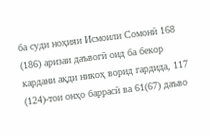ба суди ноҳияи Исмоили Сомонӣ 168 (186) аризаи даъвогӣ оид ба бекор кардани ақди никоҳ ворид гардида, 117 (124)-тои онҳо баррасӣ ва 61(67) даъво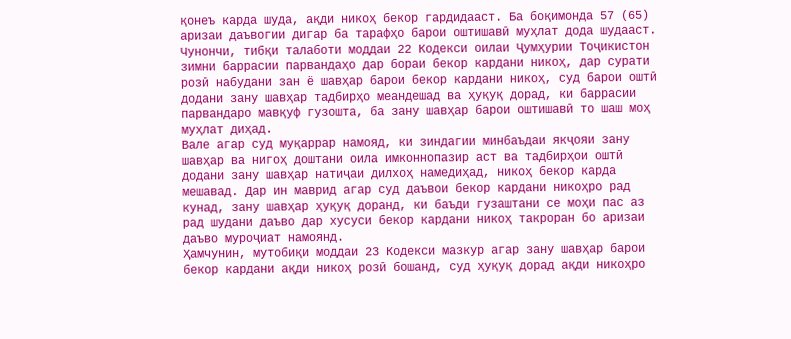қонеъ карда шуда, ақди никоҳ бекор гардидааст. Ба боқимонда 57 (65) аризаи даъвогии дигар ба тарафҳо барои оштишавӣ муҳлат дода шудааст.
Чунончи, тибқи талаботи моддаи 22 Кодекси оилаи Ҷумҳурии Тоҷикистон зимни баррасии парвандаҳо дар бораи бекор кардани никоҳ, дар сурати розӣ набудани зан ё шавҳар барои бекор кардани никоҳ, суд барои оштӣ додани зану шавҳар тадбирҳо меандешад ва ҳуқуқ дорад, ки баррасии парвандаро мавқуф гузошта, ба зану шавҳар барои оштишавӣ то шаш моҳ муҳлат диҳад.
Вале агар суд муқаррар намояд, ки зиндагии минбаъдаи якҷояи зану шавҳар ва нигоҳ доштани оила имконнопазир аст ва тадбирҳои оштӣ додани зану шавҳар натиҷаи дилхоҳ намедиҳад, никоҳ бекор карда мешавад. Дар ин маврид агар суд даъвои бекор кардани никоҳро рад кунад, зану шавҳар ҳуқуқ доранд, ки баъди гузаштани се моҳи пас аз рад шудани даъво дар хусуси бекор кардани никоҳ такроран бо аризаи даъво муроҷиат намоянд.
Ҳамчунин, мутобиқи моддаи 23 Кодекси мазкур агар зану шавҳар барои бекор кардани ақди никоҳ розӣ бошанд, суд ҳуқуқ дорад ақди никоҳро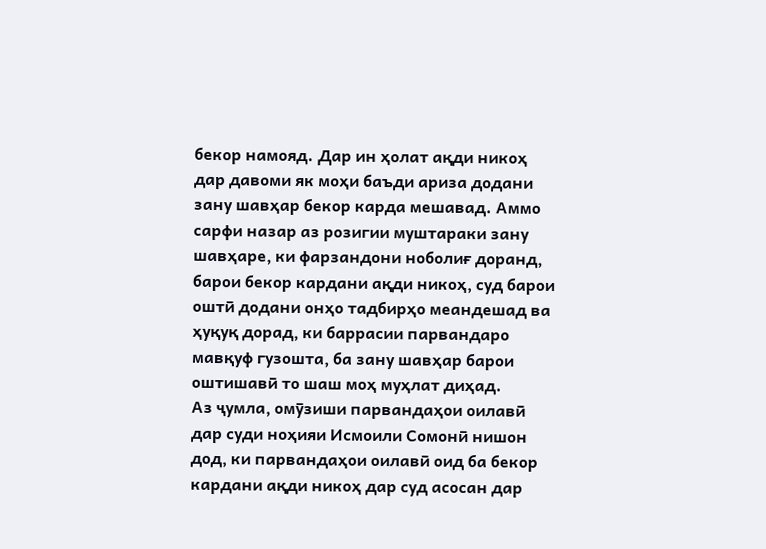бекор намояд. Дар ин ҳолат ақди никоҳ дар давоми як моҳи баъди ариза додани зану шавҳар бекор карда мешавад. Аммо сарфи назар аз розигии муштараки зану шавҳаре, ки фарзандони ноболиғ доранд, барои бекор кардани ақди никоҳ, суд барои оштӣ додани онҳо тадбирҳо меандешад ва ҳуқуқ дорад, ки баррасии парвандаро мавқуф гузошта, ба зану шавҳар барои оштишавӣ то шаш моҳ муҳлат диҳад.
Аз ҷумла, омӯзиши парвандаҳои оилавӣ дар суди ноҳияи Исмоили Сомонӣ нишон дод, ки парвандаҳои оилавӣ оид ба бекор кардани ақди никоҳ дар суд асосан дар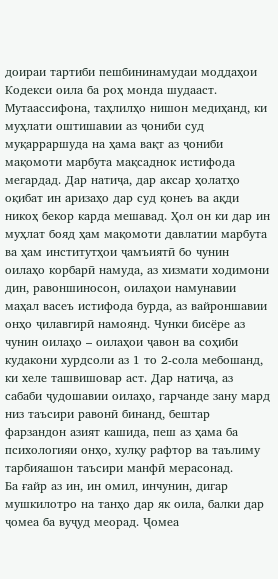доираи тартиби пешбининамудаи моддаҳои Кодекси оила ба роҳ монда шудааст. Мутаассифона, таҳлилҳо нишон медиҳанд, ки муҳлати оштишавии аз ҷониби суд муқарраршуда на ҳама вақт аз ҷониби мақомоти марбута мақсаднок истифода мегардад. Дар натиҷа, дар аксар ҳолатҳо оқибат ин аризаҳо дар суд қонеъ ва ақди никоҳ бекор карда мешавад. Ҳол он ки дар ин муҳлат бояд ҳам мақомоти давлатии марбута ва ҳам институтҳои ҷамъиятӣ бо чунин оилаҳо корбарӣ намуда, аз хизмати ходимони дин, равоншиносон, оилаҳои намунавии маҳал васеъ истифода бурда, аз вайроншавии онҳо ҷилавгирӣ намоянд. Чунки бисёре аз чунин оилаҳо – оилаҳои ҷавон ва соҳиби кудакони хурдсоли аз 1 то 2-сола мебошанд, ки хеле ташвишовар аст. Дар натиҷа, аз сабаби ҷудошавии оилаҳо, гарчанде зану мард низ таъсири равонӣ бинанд, бештар фарзандон азият кашида, пеш аз ҳама ба психологияи онҳо, хулқу рафтор ва таълиму тарбияашон таъсири манфӣ мерасонад.
Ба ғайр аз ин, ин омил, инчунин, дигар мушкилотро на танҳо дар як оила, балки дар ҷомеа ба вуҷуд меорад. Ҷомеа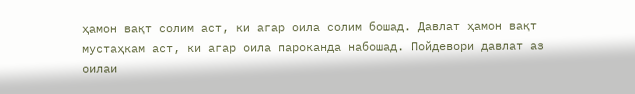ҳамон вақт солим аст, ки агар оила солим бошад. Давлат ҳамон вақт мустаҳкам аст, ки агар оила пароканда набошад. Пойдевори давлат аз оилаи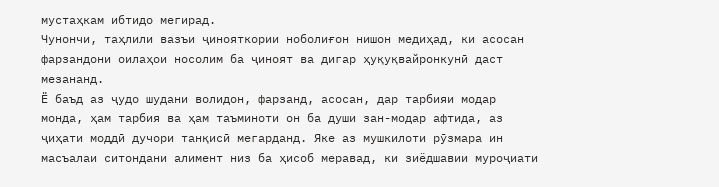мустаҳкам ибтидо мегирад.
Чунончи, таҳлили вазъи ҷинояткории ноболиғон нишон медиҳад, ки асосан фарзандони оилаҳои носолим ба ҷиноят ва дигар ҳуқуқвайронкунӣ даст мезананд.
Ё баъд аз ҷудо шудани волидон, фарзанд, асосан, дар тарбияи модар монда, ҳам тарбия ва ҳам таъминоти он ба души зан-модар афтида, аз ҷиҳати моддӣ дучори танқисӣ мегарданд. Яке аз мушкилоти рӯзмара ин масъалаи ситондани алимент низ ба ҳисоб меравад, ки зиёдшавии муроҷиати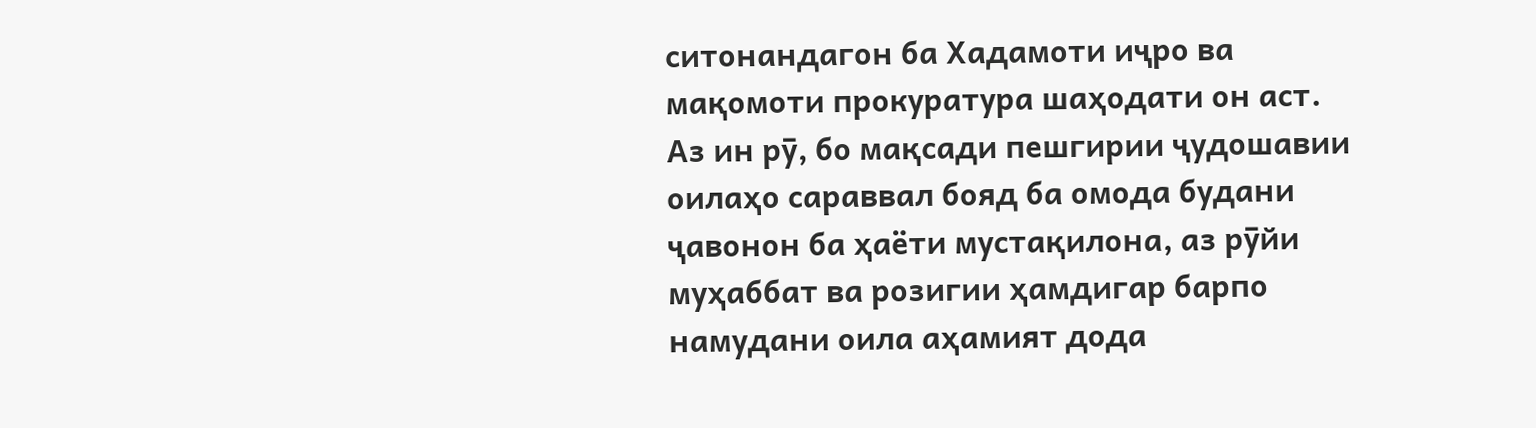ситонандагон ба Хадамоти иҷро ва мақомоти прокуратура шаҳодати он аст.
Аз ин рӯ, бо мақсади пешгирии ҷудошавии оилаҳо сараввал бояд ба омода будани ҷавонон ба ҳаёти мустақилона, аз рӯйи муҳаббат ва розигии ҳамдигар барпо намудани оила аҳамият дода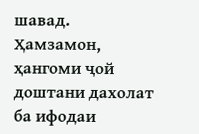шавад. Ҳамзамон, ҳангоми ҷой доштани дахолат ба ифодаи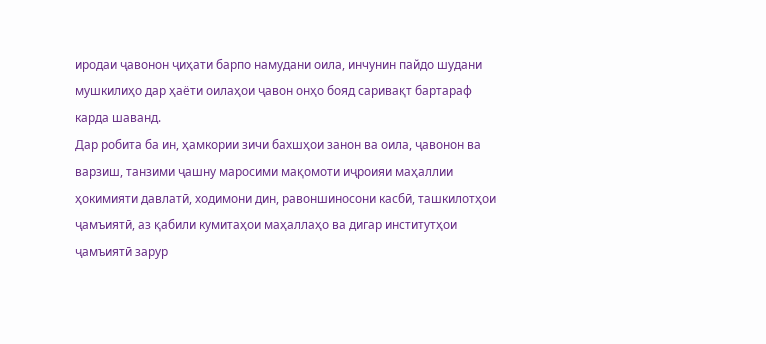иродаи ҷавонон ҷиҳати барпо намудани оила, инчунин пайдо шудани мушкилиҳо дар ҳаёти оилаҳои ҷавон онҳо бояд саривақт бартараф карда шаванд.
Дар робита ба ин, ҳамкории зичи бахшҳои занон ва оила, ҷавонон ва варзиш, танзими ҷашну маросими мақомоти иҷроияи маҳаллии ҳокимияти давлатӣ, ходимони дин, равоншиносони касбӣ, ташкилотҳои ҷамъиятӣ, аз қабили кумитаҳои маҳаллаҳо ва дигар институтҳои ҷамъиятӣ зарур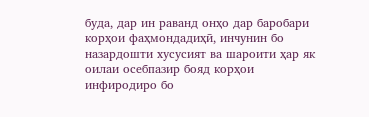буда, дар ин раванд онҳо дар баробари корҳои фаҳмондадиҳӣ, инчунин бо назардошти хусусият ва шароити ҳар як оилаи осебпазир бояд корҳои инфиродиро бо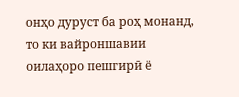онҳо дуруст ба роҳ монанд, то ки вайроншавии оилаҳоро пешгирӣ ё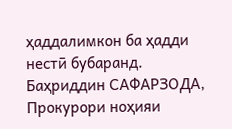ҳаддалимкон ба ҳадди нестӣ бубаранд.
Баҳриддин САФАРЗОДА,
Прокурори ноҳияи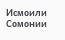Исмоили
Сомонии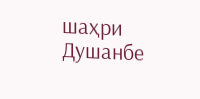шаҳри Душанбе